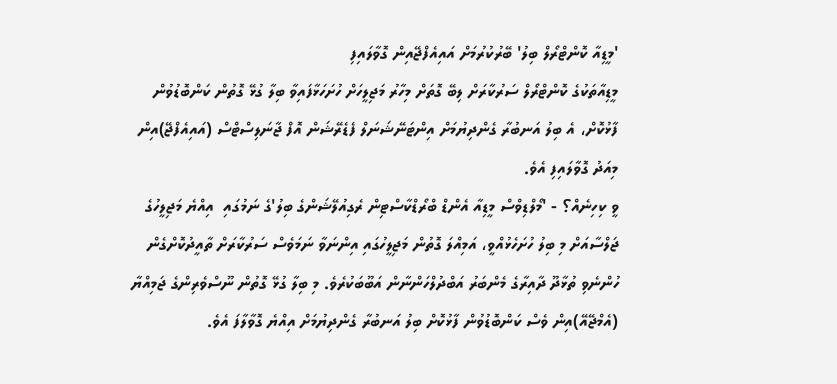'މީޑިއާ ކޮންޓްރޯލް ބިލު' ބޭރުކުރުމަށް އައިއެފްޖޭއިން ގޮވާލައިފި
މީޑިއާތަކުގެ ކޮންޓްރޯލް ސަރުކާރަށް ލިބޭ ގޮތަށް މިހާރު މަޖިލީހަށް ހުށަހަޅާފައިވާ ބިލާ ގުޅޭ ގޮތުން ކަންބޮޑުވުން ފާޅުކޮށް، އެ ބިލު އަނބުރާ ގެންދިޔުމަށް އިންޓަނޭޝަނަލް ފެޑެރޭޝަން އޮފް ޖާނަލިސްޓްސް (އައިއެފްޖޭ)އިން މިއަދު ގޮވާލައިފި އެވެ.
ވީ ކިހިނެއް؟ - 'މޯލްޑިވްސް މީޑިއާ އެންޑް ބްރޯޑްކާސްޓިން ރެގިއުލޭޝަންގެ ބިލު'ގެ ނަމުގައި  އިއްޔެ މަޖިލީހުގެ ޖަލްސާއަށް މި ބިލު ހުށަހެޅުއްވީ، އަމިއްލަ ގޮތުން މަޖިލީހުގައި އިންނަވާ ނަމަވެސް ސަރުކާރަށް ތާއީދުކޮށްގެން ހުންނެވި ތުޅާދޫ ދާއިރާގެ މެންބަރު އަބްދުލްހަންނާން އަބޫބަކުރެވެ. މި ބިލާ ގުޅޭ ގޮތުން ނޫސްވެރިންގެ ޖަމިއްޔާ (އެމްޖޭއޭ)އިން ވެސް ކަންބޮޑުވުން ފާޅުކޮށް ބިލު އަނބުރާ ގެންދިޔުމަށް އިއްޔެ ގޮވާލާފަ އެވެ.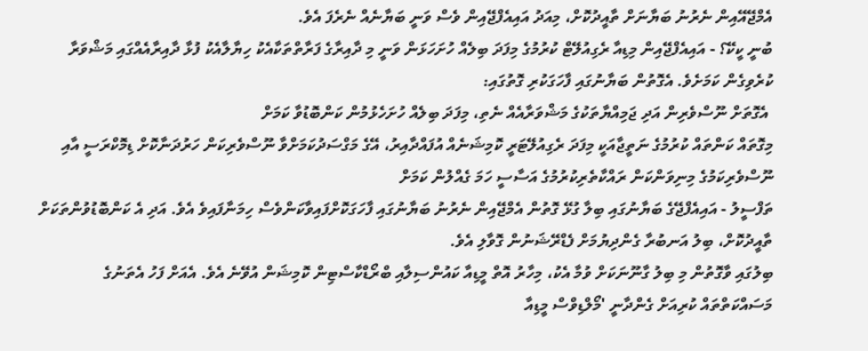އެމްޖޭއޭއިން ނެރުނު ބަޔާނަށް ތާއީދުކޮށް، މިއަދު އައިއެފްޖޭއިން ވެސް ވަނީ ބަޔާނެއް ނެރެފަ އެވެ.
ބުނީ ކީކޭ؟ - އައިއެފްޖޭއިން މިޑިއާ ރެގިއުލޭޓް ކުރުމުގެ މިފަދަ ބިލެއް ހުށަހަޅަން ވަނީ މި ދާއިރާގެ ފަރާތްތަކާއެކު ހިޔާލާއެކު ފުޅާ ދާއިރާއެއްގައި މަޝްވަރާ ކުރެވިގެން ކަމަށެވެ. އެގޮތުން ބަޔާނުގައި ފާހަގަކުރި ގޮތުގައި:
 އެގޮތަށް ނޫސްވެރިން އަދި ޖަމިއްޔާތަކުގެ މަޝްވަރާއެއް ނެތި، މިފަދަ ބިލެއް ހުށަހެޅުމުން ކަންބޮޑުވާ ކަމަށް
މިގޮތައް ކަންތައް ކުރުމުގެ ނަތީޖާއަކީ މިފަދަ ރެގިއުލޭޓަރީ ކޮމިޝަނެއް އުފައްދާއިރު، އޭގެ މަގްސަދުކަމަށްވާ ނޫސްވެރިކަން ހަރުދަނާކޮށް ޑިމޮކްރަސީ އާއި ނޫސްވެރިކަމުގެ މިނިވަންކަން ރައްކާތެރިކުރުމުގެ އަސާސީ ހަމަ ގެއްލުން ކަމަށް
ތަފްސީލު - އައިއެފްޖޭގެ ބަޔާނުގައި ބިލާ ގުޅޭ ގޮތުން އެމްޖޭއިން ނެރުނު ބަޔާނުގައި ފާހަގަކޮށްފައިވާކަންވެސް ހިމަނާފައިވެ އެވެ. އަދި އެ ކަންބޮޑުވުންތަކަށް ތާއީދުކޮށް، ބިލު އަނބުރާ ގެންދިޔުމަށް ފެޑްރޭޝަނުން ގޮވާލި އެވެ.
ބިލުގައި ވާގޮތުން މި ބިލު ގާނޫނަކަށް ވުމާ އެކު، މިހާރު އޮތް މީޑިއާ ކައުންސިލާއި ބްރޯޑްކާސްޓިން ކޮމިޝަން އުވޭނެ އެވެ. އެއަށް ފަހު އެތަނުގެ މަސައްކަތްތައް ކުރިއަށް ގެންދާނީ 'މޯލްޑިވްސް މީޑިއާ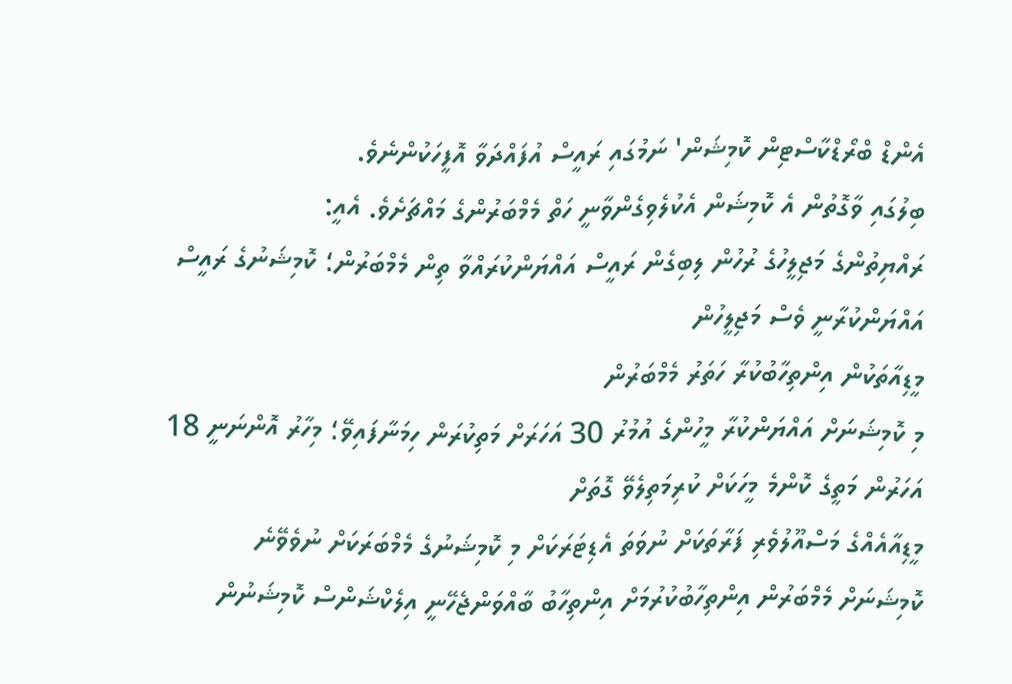އެންޑް ބްރޯޑްކާސްޓިން ކޮމިޝަން' ނަމުގައި ރައީސް އުފައްދަވާ އޮފީހަކުންނެވެ.
ބިލުގައި ވާގޮތުން އެ ކޮމިޝަން އެކުލެވިގެންވާނީ ހަތް މެމްބަރުންގެ މައްޗަށެވެ. އެއީ:
ރައްޔިތުންގެ މަޖިލީހުގެ ރުހުން ލިބިގެން ރައީސް އައްޔަންކުރައްވާ ތިން މެމްބަރުން؛ ކޮމިޝަނުގެ ރައީސް އައްޔަންކުރާނީ ވެސް މަޖިލީހުން
މީޑިއާތަކުން އިންތިހާބުކުރާ ހަތަރު މެމްބަރުން
މި ކޮމިޝަނަށް އައްޔަންކުރާ މީހުންގެ އުމުރު 30 އަހަރަށް މަތިކުރަން ހިމަނާފައިވޭ؛ މިހާރު އޮންނަނީ 18 އަހަރުން މަތީގެ ކޮންމެ މީހަކަށް ކުރިމަތިލެވޭ ގޮތަށް
މީޑިއާއެއްގެ މަސްއޫލުވެރި ފަރާތަކަށް ނުވަތަ އެޑިޓަރަކަށް މި ކޮމިޝަނުގެ މެމްބަރަކަށް ނުވެވޭނެ
ކޮމިޝަނަށް މެމްބަރުން އިންތިހާބުކުރުމަށް އިންތިހާބު ބާއްވަންޖެހޭނީ އިލެކްޝަންސް ކޮމިޝަނުން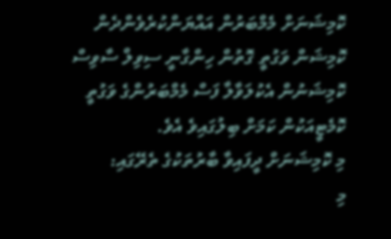ކޮމިޝަނަށް މެމްބަރުން އައްޔަންކުރެވެންދެން ކޮމިޝަން ވަގުތީ ގޮތުން ހިންގާނީ ސިވިލް ސާވިސް ކޮމިޝަނުން އެކުލަވާލާ ފަސް މެމްބަރުންގެ ވަގުތީ ކޮމެޓީއަކުން ކަމަށް ބިލުގައިވެ އެވެ.
މި ކޮމިޝަނަށް ދީފައިވާ ބާރުތަކުގެ ތެރޭގައި:
މި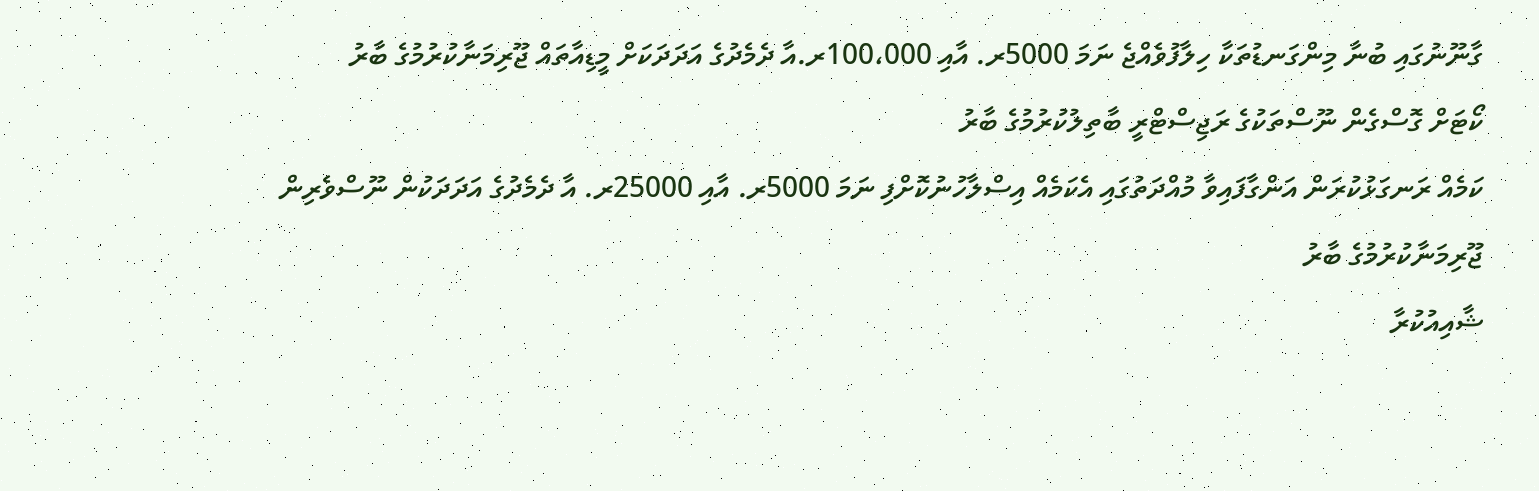ގާނޫނުގައި ބުނާ މިންގަނޑުތަކާ ހިލާފުވެއްޖެ ނަމަ 5000ރ. އާއި 100،000ރ.އާ ދެމެދުގެ އަދަދަކަށް މީޑިއާތައް ޖޫރިމަނާކުރުމުގެ ބާރު
ކޯޓަށް ގޮސްގެން ނޫސްތަކުގެ ރަޖިސްޓްރީ ބާތިލުކުރުމުގެ ބާރު
ކަމެއް ރަނގަޅުކުރަން އަންގާފައިވާ މުއްދަތުގައި އެކަމެއް އިސްލާހުނުކޮށްފި ނަމަ 5000ރ. އާއި 25000ރ. އާ ދެމެދުގެ އަދަދަކުން ނޫސްވެރިން ޖޫރިމަނާކުރުމުގެ ބާރު
ޝާއިއުކުރާ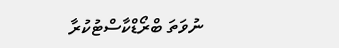ނުވަތަ ބްރޯޑްކާސްޓުކުރާ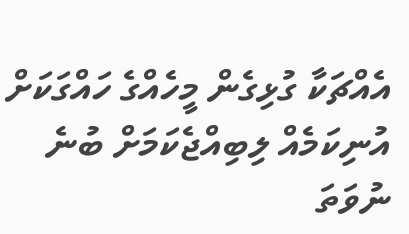އެއްޗަކާ ގުޅިގެން މީހެއްގެ ހައްގަކަށް އުނިކަމެއް ލިބިއްޖެކަމަށް ބުނެ ނުވަތަ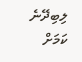ލިބިދޭނެ ކަމަށް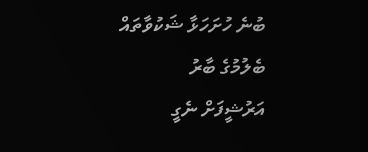ބުނެ ހުށަހަޅާ ޝަކުވާތައް ބެލުމުގެ ބާރު
އަރުޝީފަށް ނެގީ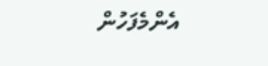އެންމެފަހުން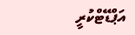އަޕްޑޭޓްކުރީ